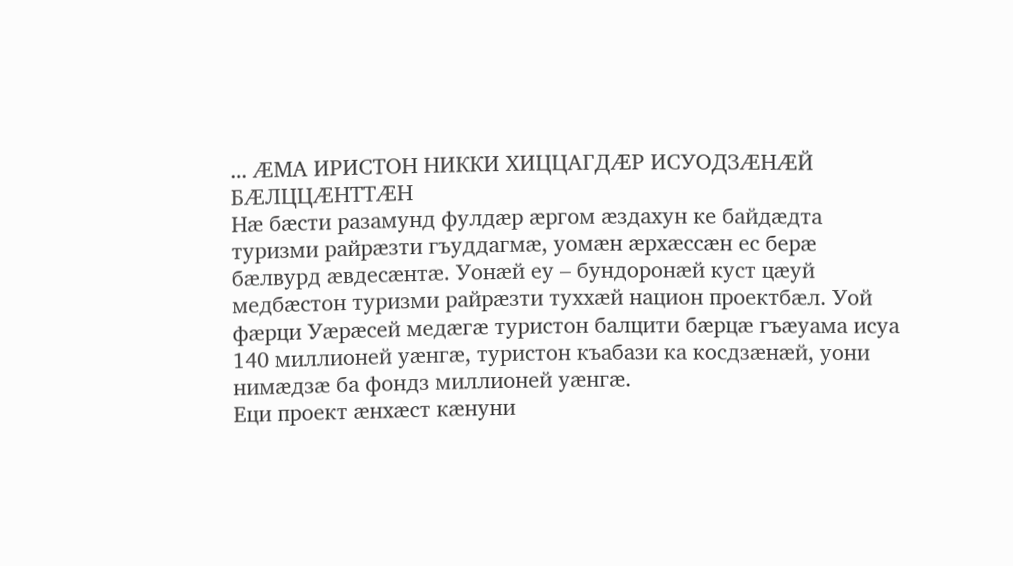… ÆМА ИРИСТОН НИККИ ХИЦЦАГДÆР ИСУОДЗÆНÆЙ БÆЛЦЦÆНТТÆН
Нæ бæсти разамунд фулдæр æргом æздахун ке байдæдта туризми райрæзти гъуддагмæ, уомæн æрхæссæн ес берæ бæлвурд æвдесæнтæ. Уонæй еу – бундоронæй куст цæуй медбæстон туризми райрæзти туххæй национ проектбæл. Уой фæрци Уæрæсей медæгæ туристон балцити бæрцæ гъæуама исуа 140 миллионей уæнгæ, туристон къабази ка косдзæнæй, уони нимæдзæ ба фондз миллионей уæнгæ.
Еци проект æнхæст кæнуни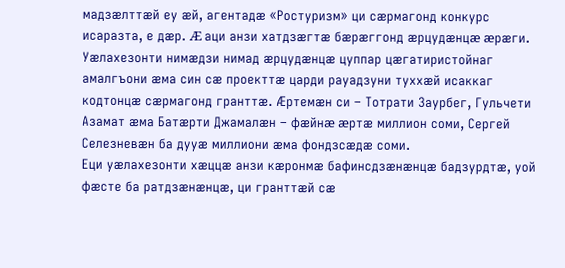мадзæлттæй еу æй, агентадæ «Ростуризм» ци сæрмагонд конкурс исаразта, е дæр. Æ аци анзи хатдзæгтæ бæрæггонд æрцудæнцæ æрæги. Уæлахезонти нимæдзи нимад æрцудæнцæ цуппар цæгатиристойнаг амалгъони æма син сæ проекттæ царди рауадзуни туххæй исаккаг кодтонцæ сæрмагонд гранттæ. Æртемæн си – Тотрати Заурбег, Гульчети Азамат æма Батæрти Джамалæн – фæйнæ æртæ миллион соми, Сергей Селезневæн ба дууæ миллиони æма фондзсæдæ соми.
Еци уæлахезонти хæццæ анзи кæронмæ бафинсдзæнæнцæ бадзурдтæ, уой фæсте ба ратдзæнæнцæ, ци гранттæй сæ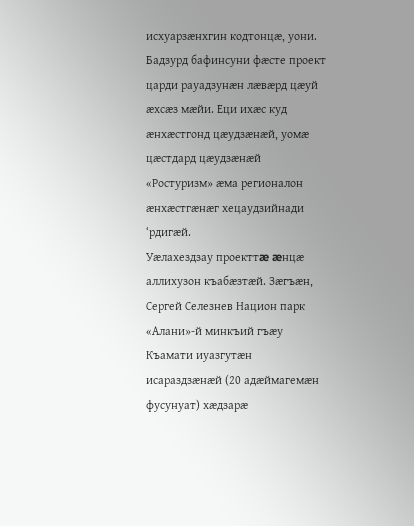исхуарзæнхгин кодтонцæ, уони. Бадзурд бафинсуни фæсте проект царди рауадзунæн лæвæрд цæуй æхсæз мæйи. Еци ихæс куд æнхæстгонд цæудзæнæй, уомæ цæстдард цæудзæнæй «Ростуризм» æма регионалон æнхæстгæнæг хецаудзийнади ‘рдигæй.
Уæлахездзау проекттæ æнцæ аллихузон къабæзтæй. Зæгъæн, Сергей Селезнев Национ парк «Алани»-й минкъий гъæу Къамати иуазгутæн исараздзæнæй (20 адæймагемæн фусунуат) хæдзарæ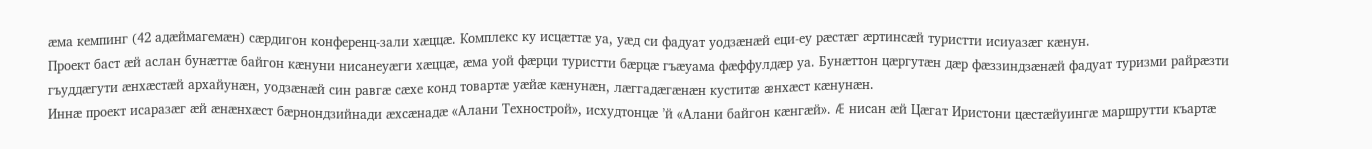æма кемпинг (42 адæймагемæн) сæрдигон конференц-зали хæццæ. Комплекс ку исцæттæ уа, уæд си фадуат уодзæнæй еци-еу рæстæг æртинсæй туристти исиуазæг кæнун.
Проект баст æй аслан бунæттæ байгон кæнуни нисанеуæги хæццæ, æма уой фæрци туристти бæрцæ гъæуама фæффулдæр уа. Бунæттон цæргутæн дæр фæззиндзæнæй фадуат туризми райрæзти гъуддæгути æнхæстæй архайунæн, уодзæнæй син равгæ сæхе конд товартæ уæйæ кæнунæн, лæггадæгæнæн куститæ æнхæст кæнунæн.
Иннæ проект исаразæг æй æнæнхæст бæрнондзийнади æхсæнадæ «Алани Технострой», исхудтонцæ ’й «Алани байгон кæнгæй». Æ нисан æй Цæгат Иристони цæстæйуингæ маршрутти къартæ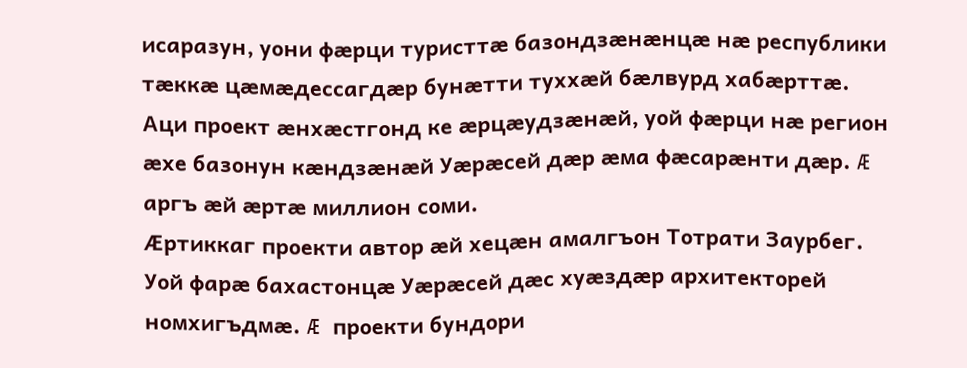исаразун, уони фæрци туристтæ базондзæнæнцæ нæ республики тæккæ цæмæдессагдæр бунæтти туххæй бæлвурд хабæрттæ.
Аци проект æнхæстгонд ке æрцæудзæнæй, уой фæрци нæ регион æхе базонун кæндзæнæй Уæрæсей дæр æма фæсарæнти дæр. Æ аргъ æй æртæ миллион соми.
Æртиккаг проекти автор æй хецæн амалгъон Тотрати Заурбег. Уой фарæ бахастонцæ Уæрæсей дæс хуæздæр архитекторей номхигъдмæ. Æ проекти бундори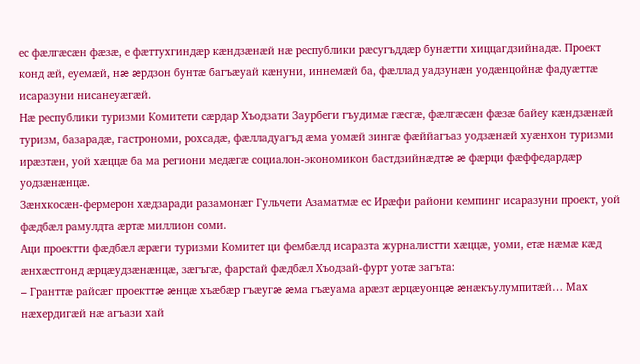ес фæлгæсæн фæзæ, е фæттухгиндæр кæндзæнæй нæ республики рæсугъддæр бунæтти хиццагдзийнадæ. Проект конд æй, еуемæй, нæ æрдзон бунтæ багъæуай кæнуни, иннемæй ба, фæллад уадзунæн уодæнцойнæ фадуæттæ исаразуни нисанеуæгæй.
Нæ республики туризми Комитети сæрдар Хъодзати Заурбеги гъудимæ гæсгæ, фæлгæсæн фæзæ байеу кæндзæнæй туризм, базарадæ, гастрономи, рохсадæ, фæлладуагъд æма уомæй зингæ фæййагъаз уодзæнæй хуæнхон туризми ирæзтæн, уой хæццæ ба ма региони медæгæ социалон-экономикон бастдзийнæдтæ æ фæрци фæффедардæр уодзæнæнцæ.
Зæнхкосæн-фермерон хæдзаради разамонæг Гульчети Азаматмæ ес Ирæфи райони кемпинг исаразуни проект, уой фæдбæл рамулдта æртæ миллион соми.
Аци проектти фæдбæл æрæги туризми Комитет ци фембæлд исаразта журналистти хæццæ, уоми, етæ нæмæ кæд æнхæстгонд æрцæудзæнæнцæ, зæгъгæ, фарстай фæдбæл Хъодзай-фурт уотæ загъта:
– Гранттæ райсæг проекттæ æнцæ хъæбæр гъæугæ æма гъæуама арæзт æрцæуонцæ æнæкъулумпитæй… Мах нæхердигæй нæ агъази хай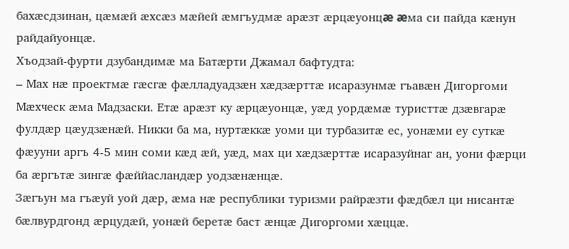бахæсдзинан, цæмæй æхсæз мæйей æмгъудмæ арæзт æрцæуонцæ æма си пайда кæнун райдайуонцæ.
Хъодзай-фурти дзубандимæ ма Батæрти Джамал бафтудта:
– Мах нæ проектмæ гæсгæ фæлладуадзæн хæдзæрттæ исаразунмæ гъавæн Дигоргоми Мæхческ æма Мадзаски. Етæ арæзт ку æрцæуонцæ, уæд уордæмæ туристтæ дзæвгарæ фулдæр цæудзæнæй. Никки ба ма, нуртæккæ уоми ци турбазитæ ес, уонæми еу суткæ фæууни аргъ 4-5 мин соми кæд æй, уæд, мах ци хæдзæрттæ исаразуйнаг ан, уони фæрци ба æргътæ зингæ фæййасландæр уодзæнæнцæ.
Зæгъун ма гъæуй уой дæр, æма нæ республики туризми райрæзти фæдбæл ци нисантæ бæлвурдгонд æрцудæй, уонæй беретæ баст æнцæ Дигоргоми хæццæ.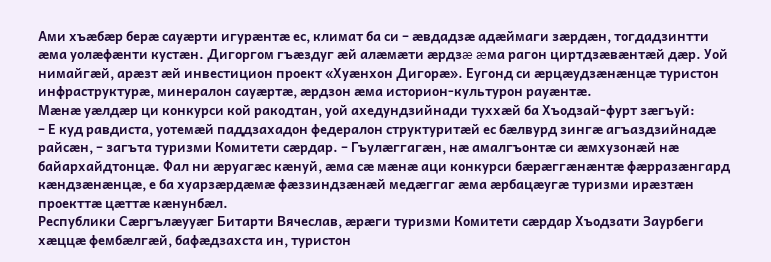Ами хъæбæр берæ сауæрти игурæнтæ ес, климат ба си – æвдадзæ адæймаги зæрдæн, тогдадзинтти æма уолæфæнти кустæн. Дигоргом гъæздуг æй алæмæти æрдзæ æма рагон циртдзæвæнтæй дæр. Уой нимайгæй, арæзт æй инвестицион проект «Хуæнхон Дигорæ». Еугонд си æрцæудзæнæнцæ туристон инфраструктурæ, минералон сауæртæ, æрдзон æма историон-культурон рауæнтæ.
Мæнæ уæлдæр ци конкурси кой ракодтан, уой ахедундзийнади туххæй ба Хъодзай-фурт зæгъуй:
– Е куд равдиста, уотемæй паддзахадон федералон структуритæй ес бæлвурд зингæ агъаздзийнадæ райсæн, – загъта туризми Комитети сæрдар. – Гъулæггагæн, нæ амалгъонтæ си æмхузонæй нæ байархайдтонцæ. Фал ни æруагæс кæнуй, æма сæ мæнæ аци конкурси бæрæггæнæнтæ фæрразæнгард кæндзæнæнцæ, е ба хуарзæрдæмæ фæззиндзæнæй медæггаг æма æрбацæугæ туризми ирæзтæн проекттæ цæттæ кæнунбæл.
Республики Сæргълæууæг Битарти Вячеслав, æрæги туризми Комитети сæрдар Хъодзати Заурбеги хæццæ фембæлгæй, бафæдзахста ин, туристон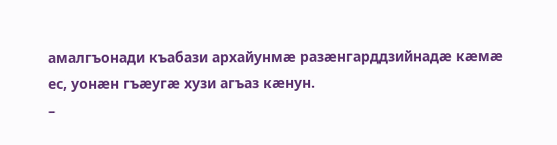амалгъонади къабази архайунмæ разæнгарддзийнадæ кæмæ ес, уонæн гъæугæ хузи агъаз кæнун.
–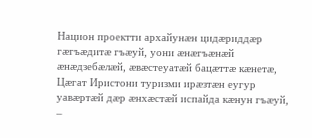Национ проектти архайунæн цидæриддæр гæгъæдитæ гъæуй, уони æнæгъæнæй æнæдзебæлæй, æвæстеуатæй бацæттæ кæнетæ, Цæгат Иристони туризми ирæзтæн еугур уавæртæй дæр æнхæстæй испайда кæнун гъæуй, –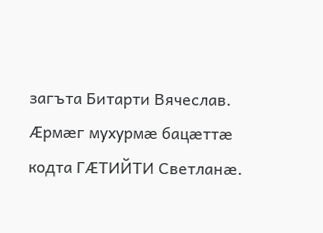загъта Битарти Вячеслав.
Æрмæг мухурмæ бацæттæ кодта ГÆТИЙТИ Светланæ.